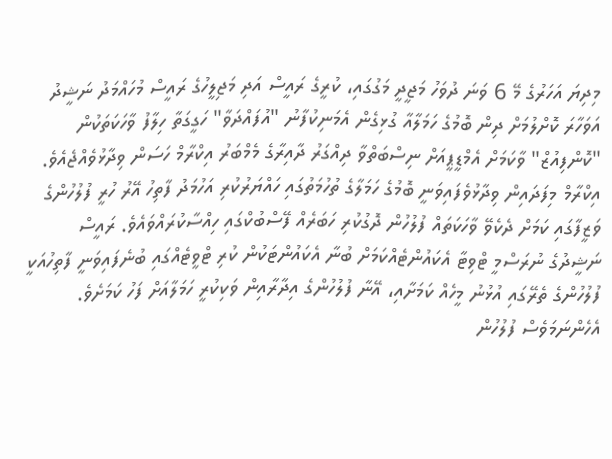މިދިޔަ އަހަރުގެ މޭ 6 ވަނަ ދުވަހު މަޖީދީ މަގުގައި، ކުރީގެ ރައީސް އަދި މަޖިލީހުގެ ރައީސް މުހައްމަދު ނަޝީދު އަވަހާރަ ކޮށްލުމަށް ދިން ބޮމުގެ ހަމަލާއާ ގުޅިގެން އެމަނިކުފާނު "އުފައްދަވާ" ހަގީގަތާ ހިލާފު ވާހަކަތަކުން "ކޮންފިއުޒް" ވާކަމަށް އެމްޑީޕީއަށް ނިސްބަތްވާ ދިއްގަރު ދާއިރާގެ މެމްބަރު އިކްރާމް ހަސަން ވިދާޅުވެއްޖެއެވެ.
އިކްރާމް މިފަދައިން ވިދާޅުވެފައިވަނީ ބޮމުގެ ހަމަލާގެ ތުހުމަތުގައި ހައްޔަރުކުރި އަހުމަދު ފާތިހު އޭރު ހުރީ ފުލުހުންގެ ވަޒީފާގައި ކަމަށް ދެކެވޭ ވާހަކަތައް ފުލުހުން ދޮގުކުރި ހަބަރެއް ފޭސްބުކްގައި ހިއްސާކުރައްވައެވެ. ރައީސް ނަޝީދުގެ ނުރަސްމީ ޓްވިޓާ އެކައުންޓެއްކަމަށް ބުނާ އެކައުންޓަކުން ކުރި ޓްވީޓެއްގައި ބުނެފައިވަނީ ފާތިހުއަކީ ފުލުހުންގެ ތެރޭގައި އުޅުނު މީހެއް ކަމަށާއި، އޭނާ ފުލުހުންގެ އިދާރާއިން ވަކިކުރީ ހަމަލާއަށް ފަހު ކަމަށެވެ. އެހެންނަމަވެސް ފުލުހުން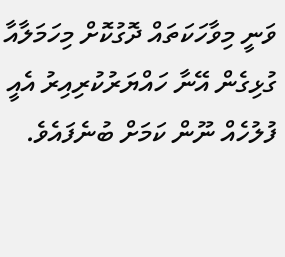ވަނީ މިވާހަކަތައް ދޮގުކޮށް މިހަމަލާއާ ގުޅިގެން އޭނާ ހައްޔަރުކުރިއިރު އެއީ ފުލުހެއް ނޫން ކަމަށް ބުނެފައެވެ.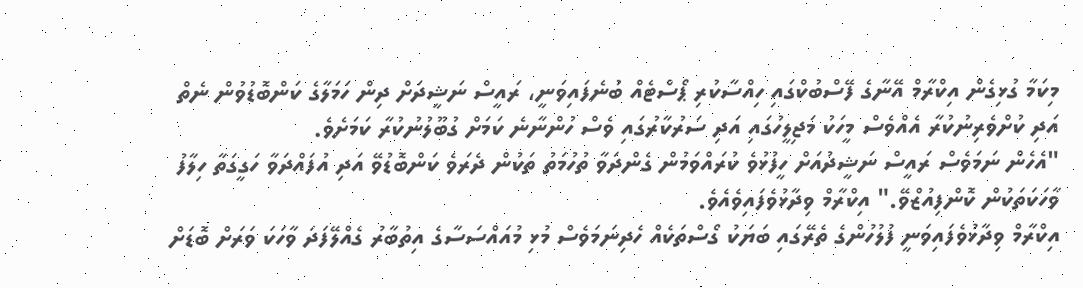މިކަމާ ގުޅިގެން އިކްރާމް އޭނާގެ ފޭސްބުކްގައި ހިއްސާކުރި ޕޯސްޓެއް ބުނެފައިވަނީ، ރައީސް ނަޝީދަށް ދިން ހަމަލާގެ ކަންބޮޑުވުން ނެތް އަދި ކުށްވެރިނުކުރާ އެއްވެސް މީހަކު މަޖިލީހުގައި އަދި ސަރުކާރުގައި ވެސް ހުންނާނެ ކަމަށް ގުބޫލުނުކުރާ ކަމަށެވެ.
"އެހެން ނަމަވެސް ރައީސް ނަޝީދުއަށް ހީފުޅުވެ ކުރައްވަމުން ގެންދަވާ ތުހުމަތު ތަކުން ދެރަވެ ކަންބޮޑުވޭ އަދި އުފައްދަވާ ހަގީގަތާ ހިލާފު ވާހަކަތަކުން ކޮންފިއުޒްވޭ." އިކްރާމް ވިދާޅުވެފައިވެއެވެ.
އިކްރާމް ވިދާޅުވެފައިވަނީ ފުލުހުންގެ ތެރޭގައި ބަޔަކު ގޯސްތަކެއް ހެދިނަމަވެސް މުޅި މުއައްސަސާގެ އިތުބާރު ގެއްލޭފަދަ ވާހަކަ ވަރަށް ބޮޑަށް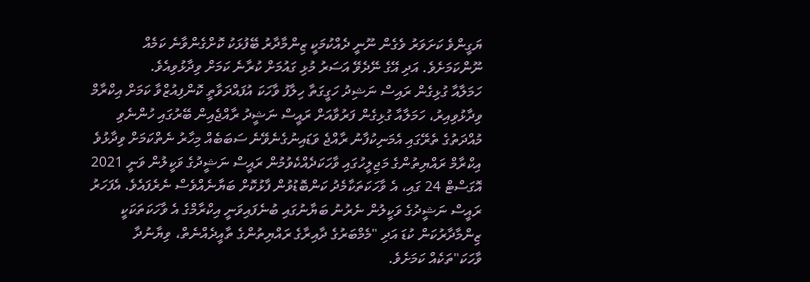ޔަގީންވެ ކަށަވަރު ވެގެން ނޫނީ ދެއްކުމަކީ ޒިންމާދާރު ބޭފުޅަކު ކޮށްގެންވާނެ ކަމެއް ނޫންކަމަށެވެ. އަދި އޭގެ ނޭދެވޭ އަސަރު މުޅި ގައުމަށް ކުރާނެ ކަމަށް ވިދާޅުވިއެވެ.
ހަމަލާއާ ގުޅިގެން ރައިސް ނަޝިދު ހަގީގަތާ ހިލާފު ވާހަކަ އުފައްދަވާތީ ކޮންފިއުޒްވާ ކަމަށް އިކްރާމް ވިދާޅުވިއިރު، ހަމަލާއާ ގުޅިގެން ފަރުވާއަށް ރައީސް ނަޝީދު ރާއްޖެއިން ބޭރުގައި ހުންނެވި މުއްދަތުގެ ތެރޭގައި އެމަނިކުފާނު ރާއްޖެ ވަޑައިނުގެނެވޭނެ ސަބަބެއް މިހާރު ނެތްކަމަށް ވިދާޅުވެ އިކްރާމް ރައްޔިތުންގެ މަޖިލީހުގައި ވާހަކަދެއްކެވުމުން ރައީސް ނަޝީދުގެ ވަކީލުން ވަނީ 2021 އޮގަސްޓް 24 ގައި، އެ ވާހަކަތަކާމެދު ކަންބޮޑުވުން ފާޅުކޮށް ބަޔާނެއްވެސް ނެރެފައެވެ. އެފަހަރު ރައީސް ނަޝީދުގެ ވަކީލުން ނެރުނު ބަޔާނުގައި ބުނެފައިވަނީ އިކްރާމްގެ އެ ވާހަކަތަކަކީ ޒިންމާދާރުކަން ކުޑަ އަދި "މެމްބަރުގެ ދާއިރާގެ ރައްޔިތުންގެ ތާއީދެއްނެތް، ވިޔާނުދާ ވާހަކަ"ތަކެއް ކަމަށެވެ.